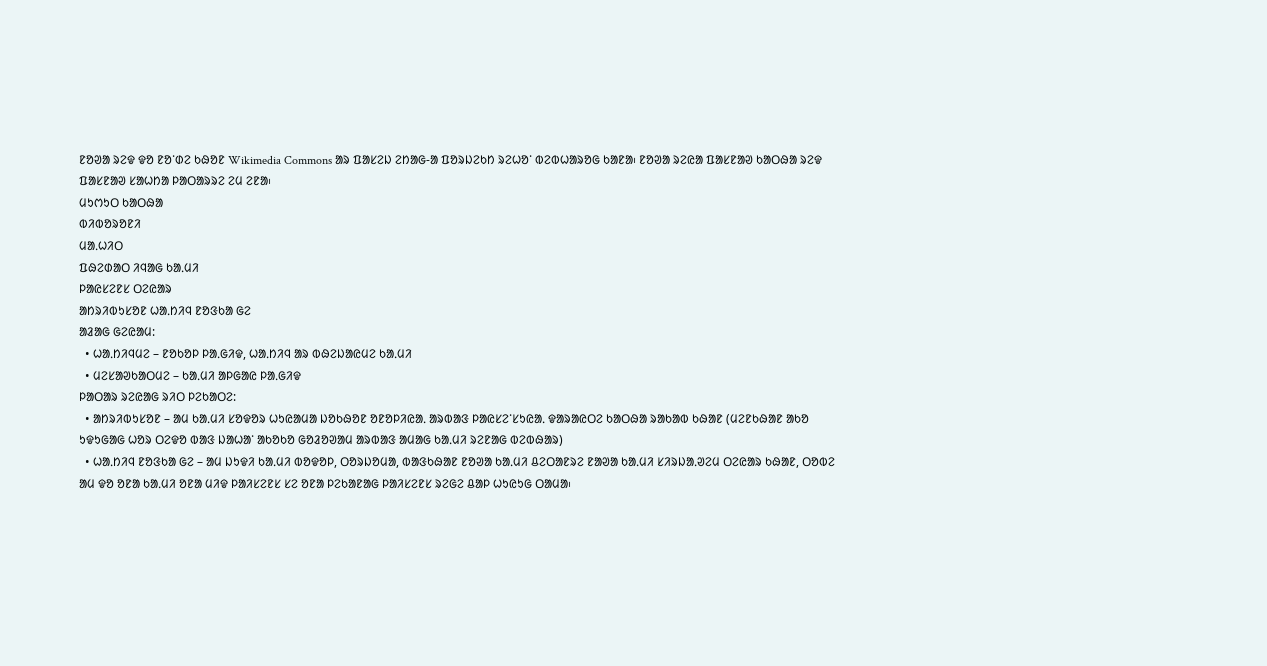ᱱᱚᱣᱟ ᱨᱮᱫ ᱫᱚ ᱱᱚᱸᱰᱮ ᱠᱷᱚᱱ Wikimedia Commons ᱟᱨ ᱯᱟᱥᱮᱡ ᱮᱴᱟᱜ-ᱟ ᱯᱚᱨᱡᱮᱠᱴ ᱨᱮᱦᱚᱸ ᱵᱮᱵᱦᱟᱨᱚᱜ ᱠᱟᱱᱟ᱾ ᱱᱚᱣᱟ ᱨᱮᱭᱟ ᱯᱟᱥᱱᱟᱣ ᱠᱟᱛᱷᱟ ᱨᱮᱫ ᱯᱟᱥᱱᱟᱣ ᱥᱟᱦᱴᱟ ᱞᱟᱛᱟᱨᱨᱮ ᱮᱢ ᱮᱱᱟ᱾
ᱢᱩᱬᱩᱛ ᱠᱟᱛᱷᱟ
ᱵᱤᱵᱚᱨᱚᱱᱤ
ᱢᱟᱹᱦᱤᱛ
ᱯᱷᱮᱰᱟᱛ ᱤᱧᱟᱜ ᱠᱟᱹᱢᱤ
ᱞᱟᱭᱥᱮᱱᱥ ᱛᱮᱭᱟᱨ
ᱟᱴᱨᱤᱵᱩᱥᱚᱱ ᱦᱟᱹᱴᱤᱧ ᱱᱚᱝᱠᱟ ᱜᱮ
ᱟᱲᱟᱜ ᱜᱮᱭᱟᱢ:
  • ᱦᱟᱹᱴᱤᱧᱢᱮ – ᱱᱚᱠᱚᱞ ᱞᱟᱹᱜᱤᱫ, ᱦᱟᱹᱴᱤᱧ ᱟᱨ ᱵᱷᱮᱡᱟᱭᱢᱮ ᱠᱟᱹᱢᱤ
  • ᱢᱮᱥᱟᱣᱠᱟᱛᱢᱮ – ᱠᱟᱹᱢᱤ ᱟᱞᱜᱟᱭ ᱞᱟᱹᱜᱤᱫ
ᱞᱟᱛᱟᱨ ᱨᱮᱭᱟᱜ ᱨᱤᱛ ᱞᱮᱠᱟᱛᱮ:
  • ᱟᱴᱨᱤᱵᱩᱥᱚᱱ – ᱟᱢ ᱠᱟᱹᱢᱤ ᱥᱚᱫᱚᱨ ᱦᱩᱭᱟᱢᱟ ᱡᱚᱠᱷᱚᱱ ᱚᱱᱚᱞᱤᱭᱟᱹ ᱟᱨᱵᱟᱝ ᱞᱟᱭᱥᱮᱸᱥᱩᱭᱟᱹ ᱫᱟᱨᱟᱭᱛᱮ ᱠᱟᱛᱷᱟ ᱨᱟᱠᱟᱵ ᱠᱷᱟᱱ (ᱢᱮᱱᱠᱷᱟᱱ ᱟᱠᱚ ᱩᱫᱩᱜᱟᱜ ᱦᱚᱨ ᱛᱮᱫᱚ ᱵᱟᱝ ᱡᱟᱦᱟᱸ ᱟᱠᱚᱠᱚ ᱜᱚᱲᱚᱣᱟᱢ ᱟᱨᱵᱟᱝ ᱟᱢᱟᱜ ᱠᱟᱹᱢᱤ ᱨᱮᱱᱟᱜ ᱵᱮᱵᱷᱟᱨ)
  • ᱦᱟᱹᱴᱤᱧ ᱱᱚᱝᱠᱟ ᱜᱮ – ᱟᱢ ᱡᱩᱫᱤ ᱠᱟᱹᱢᱤ ᱵᱚᱫᱚᱞ, ᱛᱚᱨᱡᱚᱢᱟ, ᱵᱟᱝᱠᱷᱟᱱ ᱱᱚᱣᱟ ᱠᱟᱹᱢᱤ ᱪᱮᱛᱟᱱᱨᱮ ᱱᱟᱣᱟ ᱠᱟᱹᱢᱤ ᱥᱤᱨᱡᱟᱹᱣᱮᱢ ᱛᱮᱭᱟᱨ ᱠᱷᱟᱱ, ᱛᱚᱵᱮ ᱟᱢ ᱫᱚ ᱚᱱᱟ ᱠᱟᱹᱢᱤ ᱚᱱᱟ ᱢᱤᱫ ᱞᱟᱤᱥᱮᱱᱥ ᱥᱮ ᱚᱱᱟ ᱞᱮᱠᱟᱱᱟᱜ ᱞᱟᱤᱥᱮᱱᱥ ᱨᱮᱜᱮ ᱪᱟᱞ ᱦᱩᱭᱩᱜ ᱛᱟᱢᱟ᱾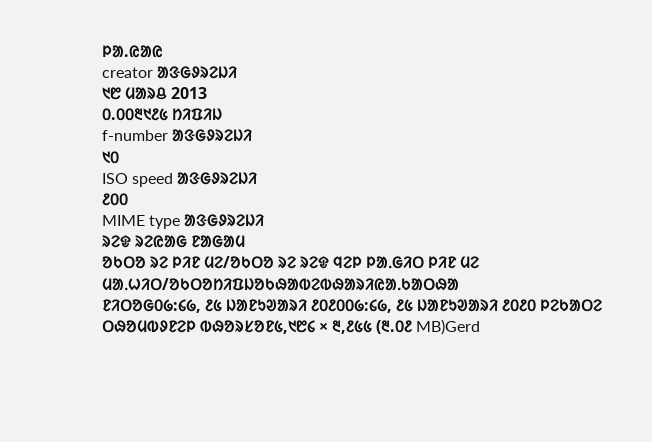ᱞᱟ.ᱭᱟᱭ
creator ᱟᱝᱜᱽᱨᱮᱡᱤ
᱑᱘ ᱢᱟᱨᱪ 2013
᱐.᱐᱐᱓᱑᱒᱕ ᱴᱤᱯᱤᱡ
f-number ᱟᱝᱜᱽᱨᱮᱡᱤ
᱑᱐
ISO speed ᱟᱝᱜᱽᱨᱮᱡᱤ
᱒᱐᱐
MIME type ᱟᱝᱜᱽᱨᱮᱡᱤ
ᱨᱮᱫ ᱨᱮᱭᱟᱜ ᱱᱟᱜᱟᱢ
ᱚᱠᱛᱚ ᱨᱮ ᱞᱤᱱ ᱢᱮ/ᱚᱠᱛᱚ ᱨᱮ ᱨᱮᱫ ᱧᱮᱞ ᱞᱟᱹᱜᱤᱛ ᱞᱤᱱ ᱢᱮ
ᱢᱟᱹᱦᱤᱛ/ᱚᱠᱛᱚᱴᱤᱯᱡᱚᱠᱷᱟᱵᱮᱵᱷᱟᱨᱤᱭᱟᱹᱠᱟᱛᱷᱟ
ᱱᱤᱛᱚᱜ᱐᱙:᱔᱙, ᱒᱕ ᱡᱟᱱᱩᱣᱟᱨᱤ ᱒᱐᱒᱐᱐᱙:᱔᱙, ᱒᱕ ᱡᱟᱱᱩᱣᱟᱨᱤ ᱒᱐᱒᱐ ᱞᱮᱠᱟᱛᱮ ᱛᱷᱚᱢᱵᱽᱱᱮᱞ ᱵᱷᱚᱨᱥᱚᱱ᱕,᱑᱘᱔ × ᱓,᱒᱕᱕ (᱓.᱐᱒ MB)Gerd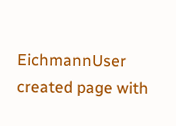EichmannUser created page with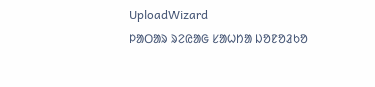UploadWizard
ᱞᱟᱛᱟᱨ ᱨᱮᱭᱟᱜ ᱥᱟᱦᱴᱟ ᱡᱚᱱᱚᱲᱠᱚ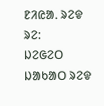ᱱᱤᱭᱟᱹ ᱨᱮᱫ ᱨᱮ:
ᱡᱮᱜᱮᱛ ᱡᱟᱠᱟᱛ ᱨᱮᱫ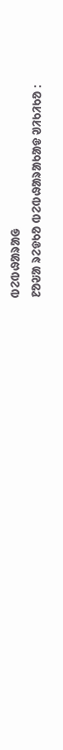ᱵᱮᱵᱷᱟᱨᱟᱜ
ᱱᱚᱶᱟ ᱨᱮᱫᱠᱚ ᱵᱮᱵᱷᱟᱨᱟᱠᱟᱫ ᱣᱤᱠᱤᱠᱚ :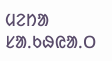ᱢᱮᱴᱟ ᱥᱟᱹᱠᱷᱭᱟᱹᱛ